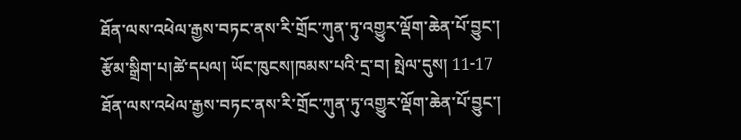ཐོན་ལས་འཕེལ་རྒྱས་བཏང་ནས་རི་གྲོང་ཀུན་ཏུ་འགྱུར་ལྡོག་ཆེན་པོ་བྱུང་།
རྩོམ་སྒྲིག་པ།ཚེ་དཔལ། ཡོང་ཁུངས།ཁམས་པའི་དྲ་བ། སྤེལ་དུས། 11-17
ཐོན་ལས་འཕེལ་རྒྱས་བཏང་ནས་རི་གྲོང་ཀུན་ཏུ་འགྱུར་ལྡོག་ཆེན་པོ་བྱུང་།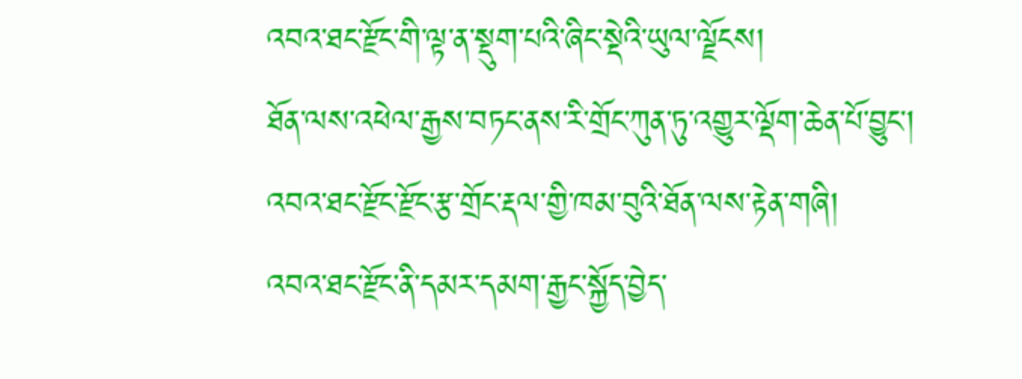འབའ་ཐང་རྫོང་གི་ལྟ་ན་སྡུག་པའི་ཞིང་སྡེའི་ཡུལ་ལྗོངས།
ཐོན་ལས་འཕེལ་རྒྱས་བཏང་ནས་རི་གྲོང་ཀུན་ཏུ་འགྱུར་ལྡོག་ཆེན་པོ་བྱུང་།
འབའ་ཐང་རྫོང་རྫོང་རྩ་གྲོང་རྡལ་གྱི་ཁམ་བུའི་ཐོན་ལས་རྟེན་གཞི།
འབའ་ཐང་རྫོང་ནི་དམར་དམག་རྒྱང་སྐྱོད་བྱེད་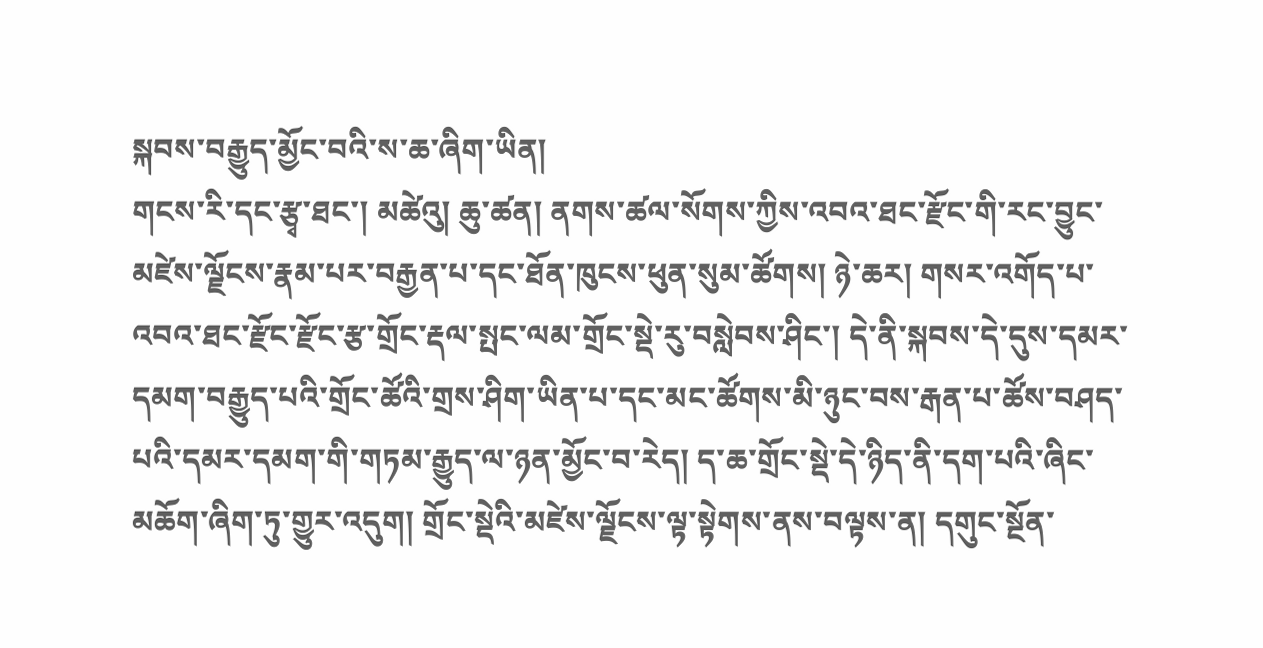སྐབས་བརྒྱུད་མྱོང་བའི་ས་ཆ་ཞིག་ཡིན།
གངས་རི་དང་རྩྭ་ཐང་། མཚེའུ། ཆུ་ཚན། ནགས་ཚལ་སོགས་ཀྱིས་འབའ་ཐང་རྫོང་གི་རང་བྱུང་མཛེས་ལྗོངས་རྣམ་པར་བརྒྱན་པ་དང་ཐོན་ཁུངས་ཕུན་སུམ་ཚོགས། ཉེ་ཆར། གསར་འགོད་པ་འབའ་ཐང་རྫོང་རྫོང་རྩ་གྲོང་རྡལ་སྤང་ལམ་གྲོང་སྡེ་རུ་བསླེབས་ཤིང་། དེ་ནི་སྐབས་དེ་དུས་དམར་དམག་བརྒྱུད་པའི་གྲོང་ཚོའི་གྲས་ཤིག་ཡིན་པ་དང་མང་ཚོགས་མི་ཉུང་བས་རྒན་པ་ཚོས་བཤད་པའི་དམར་དམག་གི་གཏམ་རྒྱུད་ལ་ཉན་མྱོང་བ་རེད། ད་ཆ་གྲོང་སྡེ་དེ་ཉིད་ནི་དག་པའི་ཞིང་མཆོག་ཞིག་ཏུ་གྱུར་འདུག། གྲོང་སྡེའི་མཛེས་ལྗོངས་ལྟ་སྟེགས་ནས་བལྟས་ན། དགུང་སྔོན་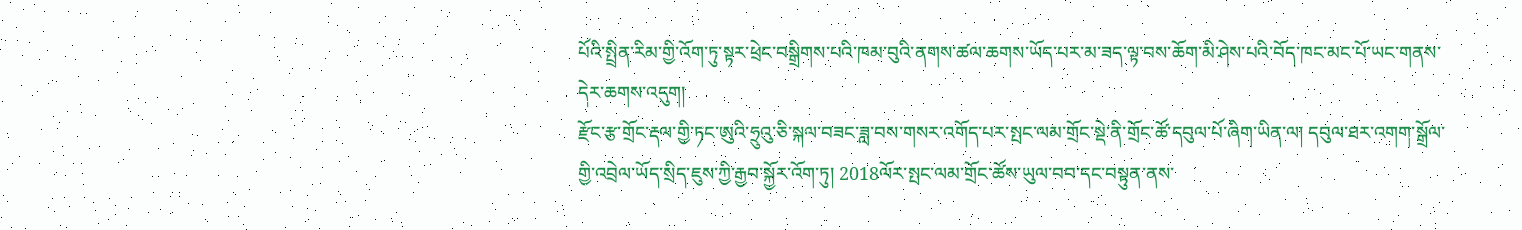པོའི་སྤྲིན་རིམ་གྱི་འོག་ཏུ་སྟར་ཕྲེང་བསྒྲིགས་པའི་ཁམ་བུའི་ནགས་ཚལ་ཆགས་ཡོད་པར་མ་ཟད་ལྟ་བས་ཆོག་མི་ཤེས་པའི་བོད་ཁང་མང་པོ་ཡང་གནས་དེར་ཆགས་འདུག།
རྫོང་རྩ་གྲོང་རྡལ་གྱི་ཏང་ཨུའི་ཧྲུའུ་ཅི་སྐལ་བཟང་ཟླ་བས་གསར་འགོད་པར་སྤང་ལམ་གྲོང་སྡེ་ནི་གྲོང་ཚོ་དབུལ་པོ་ཞིག་ཡིན་ལ། དབུལ་ཐར་འགག་སྒྲོལ་གྱི་འབྲེལ་ཡོད་སྲིད་ཇུས་ཀྱི་རྒྱབ་སྐྱོར་འོག་ཏུ། 2018ལོར་སྤང་ལམ་གྲོང་ཚོས་ཡུལ་བབ་དང་བསྟུན་ནས་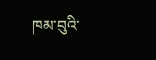ཁམ་བུའི་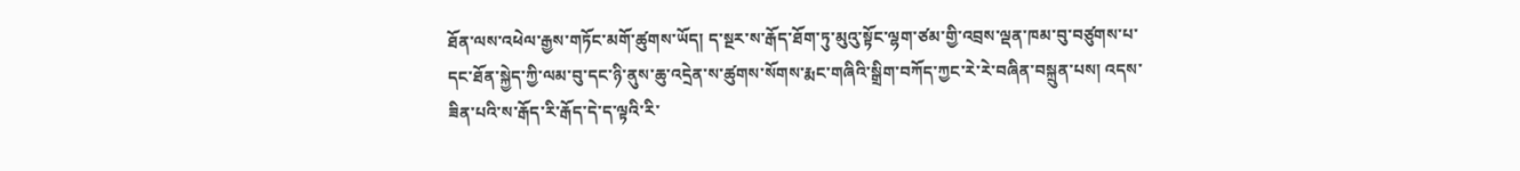ཐོན་ལས་འཕེལ་རྒྱས་གཏོང་མགོ་ཚུགས་ཡོད། ད་སྔར་ས་རྒོད་ཐོག་ཏུ་མུའུ་སྟོང་ལྷག་ཙམ་གྱི་འབྲས་ལྡན་ཁམ་བུ་བཙུགས་པ་དང་ཐོན་སྐྱེད་ཀྱི་ལམ་བུ་དང་ཉི་ནུས་ཆུ་འདྲེན་ས་ཚུགས་སོགས་རྨང་གཞིའི་སྒྲིག་བཀོད་ཀྱང་རེ་རེ་བཞིན་བསྐྲུན་པས། འདས་ཟིན་པའི་ས་རྒོད་རི་རྒོད་དེ་ད་ལྟའི་རི་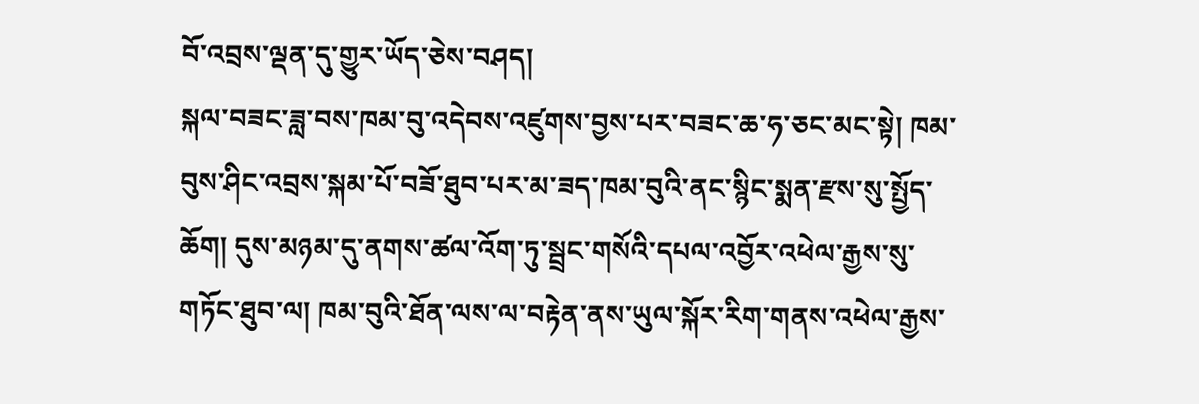བོ་འབྲས་ལྡན་དུ་གྱུར་ཡོད་ཅེས་བཤད།
སྐལ་བཟང་ཟླ་བས་ཁམ་བུ་འདེབས་འཛུགས་བྱས་པར་བཟང་ཆ་ཧ་ཅང་མང་སྟེ། ཁམ་བུས་ཤིང་འབྲས་སྐམ་པོ་བཟོ་ཐུབ་པར་མ་ཟད་ཁམ་བུའི་ནང་སྙིང་སྨན་རྫས་སུ་སྤྱོད་ཆོག། དུས་མཉམ་དུ་ནགས་ཚལ་འོག་ཏུ་སྦྲང་གསོའི་དཔལ་འབྱོར་འཕེལ་རྒྱས་སུ་གཏོང་ཐུབ་ལ། ཁམ་བུའི་ཐོན་ལས་ལ་བརྟེན་ནས་ཡུལ་སྐོར་རིག་གནས་འཕེལ་རྒྱས་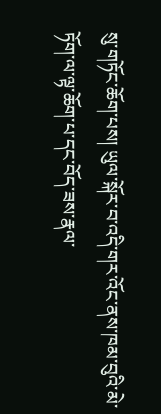སུ་གཏོང་ཆོག་པས། ཡུལ་སྐོར་བ་འདི་གར་འོང་ནས་ཁམ་བུའི་མེ་ཏོག་ལ་ལྟ་ཆོག་པ་དང་བོད་ཟས་རྣལ་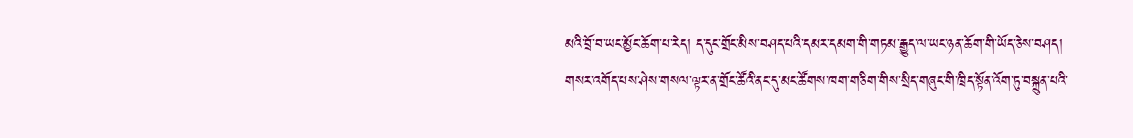མའི་བྲོ་བ་ཡང་མྱོང་ཆོག་པ་རེད། ད་དུང་གྲོང་མིས་བཤད་པའི་དམར་དམག་གི་གཏམ་རྒྱུད་ལ་ཡང་ཉན་ཆོག་གི་ཡོད་ཅེས་བཤད།
གསར་འགོད་པས་ཤེས་གསལ་ལྟར་ན་གྲོང་ཚོའི་ནང་དུ་མང་ཚོགས་ཁག་གཅིག་གིས་སྲིད་གཞུང་གི་ཁྲིད་སྟོན་འོག་ཏུ་བསྐྲུན་པའི་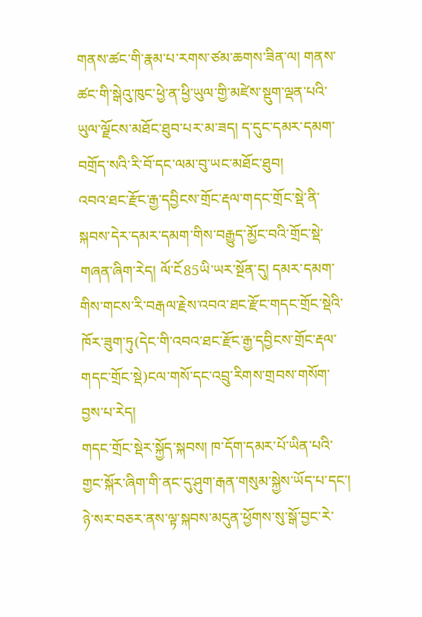གནས་ཚང་གི་རྣམ་པ་རགས་ཙམ་ཆགས་ཟིན་ལ། གནས་ཚང་གི་སྒེའུ་ཁུང་ཕྱེ་ན་ཕྱི་ཡུལ་གྱི་མཛེས་སྡུག་ལྡན་པའི་ཡུལ་ལྗོངས་མཐོང་ཐུབ་པར་མ་ཟད། ད་དུང་དམར་དམག་བགྲོད་སའི་རི་བོ་དང་ལམ་བུ་ཡང་མཐོང་ཐུབ།
འབའ་ཐང་རྫོང་རྒྱ་དབྱིངས་གྲོང་རྡལ་གདང་གྲོང་སྡེ་ནི་སྐབས་དེར་དམར་དམག་གིས་བརྒྱུད་མྱོང་བའི་གྲོང་སྡེ་གཞན་ཞིག་རེད། ལོ་ངོ85ཡི་ཡར་སྔོན་དུ། དམར་དམག་གིས་གངས་རི་བརྒལ་རྗེས་འབའ་ཐང་རྫོང་གདང་གྲོང་སྡེའི་ཁོར་ཟུག་ཏུ(དེང་གི་འབའ་ཐང་རྫོང་རྒྱ་དབྱིངས་གྲོང་རྡལ་གདང་གྲོང་སྡེ)ངལ་གསོ་དང་འབྲུ་རིགས་གྲབས་གསོག་བྱས་པ་རེད།
གདང་གྲོང་སྡེར་སྐྱོད་སྐབས། ཁ་དོག་དམར་པོ་ཡིན་པའི་གྱང་སྐོར་ཞིག་གི་ནང་དུ་ཤུག་རྒན་གསུམ་སྐྱེས་ཡོད་པ་དང་། ཉེ་སར་བཅར་ནས་ལྟ་སྐབས་མདུན་ཕྱོགས་སུ་སྒོ་བྱང་རེ་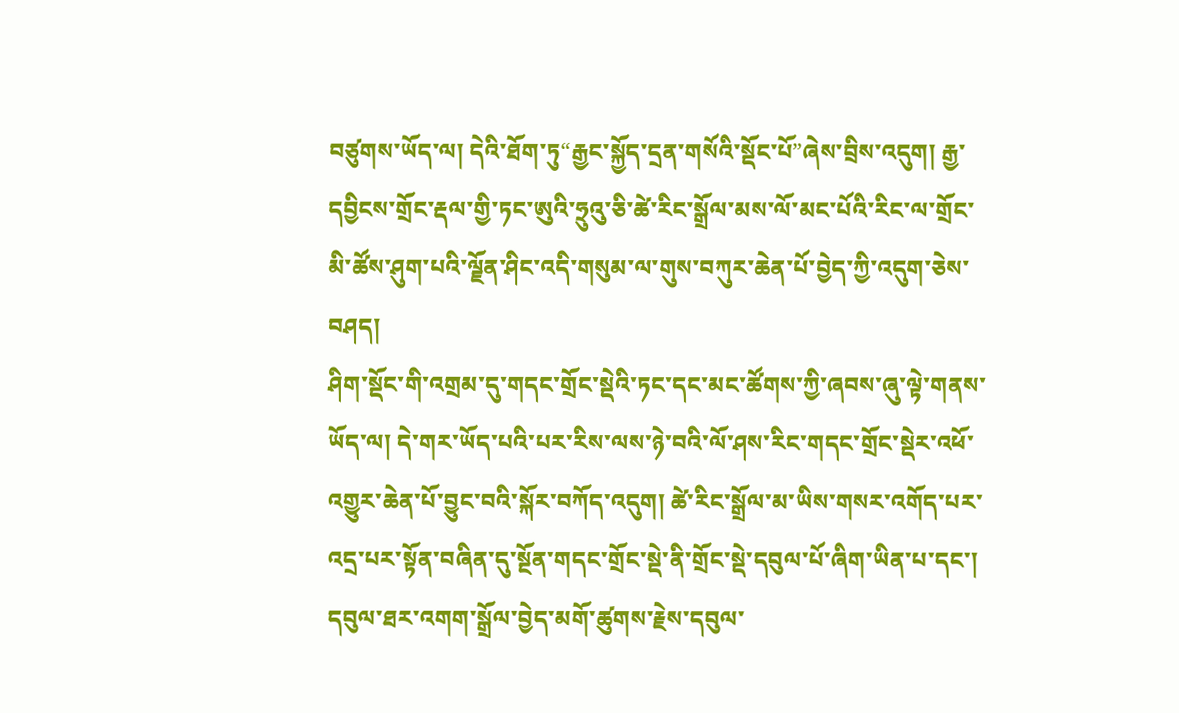བཙུགས་ཡོད་ལ། དེའི་ཐོག་ཏུ“རྒྱང་སྐྱོད་དྲན་གསོའི་སྡོང་པོ”ཞེས་བྲིས་འདུག། རྒྱ་དབྱིངས་གྲོང་རྡལ་གྱི་ཏང་ཨུའི་ཧྲུའུ་ཅི་ཚེ་རིང་སྒྲོལ་མས་ལོ་མང་པོའི་རིང་ལ་གྲོང་མི་ཚོས་ཤུག་པའི་ལྗོན་ཤིང་འདི་གསུམ་ལ་གུས་བཀུར་ཆེན་པོ་བྱེད་ཀྱི་འདུག་ཅེས་བཤད།
ཤིག་སྡོང་གི་འགྲམ་དུ་གདང་གྲོང་སྡེའི་ཏང་དང་མང་ཚོགས་ཀྱི་ཞབས་ཞུ་ལྟེ་གནས་ཡོད་ལ། དེ་གར་ཡོད་པའི་པར་རིས་ལས་ཉེ་བའི་ལོ་ཤས་རིང་གདང་གྲོང་སྡེར་འཕོ་འགྱུར་ཆེན་པོ་བྱུང་བའི་སྐོར་བཀོད་འདུག། ཚེ་རིང་སྒྲོལ་མ་ཡིས་གསར་འགོད་པར་འདྲ་པར་སྟོན་བཞིན་དུ་སྔོན་གདང་གྲོང་སྡེ་ནི་གྲོང་སྡེ་དབུལ་པོ་ཞིག་ཡིན་པ་དང་། དབུལ་ཐར་འགག་སྒྲོལ་བྱེད་མགོ་ཚུགས་རྗེས་དབུལ་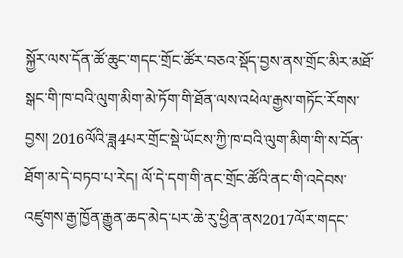སྐྱོར་ལས་དོན་ཚོ་ཆུང་གདང་གྲོང་ཚོར་བཅའ་སྡོད་བྱས་ནས་གྲོང་མིར་མཐོ་སྒང་གི་ཁ་བའི་ལུག་མིག་མེ་ཏོག་གི་ཐོན་ལས་འཕེལ་རྒྱས་གཏོང་རོགས་བྱས། 2016ལོའི་ཟླ4པར་གྲོང་སྡེ་ཡོངས་ཀྱི་ཁ་བའི་ལུག་མིག་གི་ས་བོན་ཐོག་མ་དེ་བཏབ་པ་རེད། ལོ་དེ་དག་གི་ནང་གྲོང་ཚོའི་ནང་གི་འདེབས་འཛུགས་རྒྱ་ཁྱོན་རྒྱུན་ཆད་མེད་པར་ཆེ་རུ་ཕྱིན་ནས2017ལོར་གདང་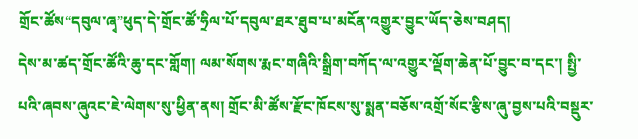གྲོང་ཚོས“དབུལ་ཞྭ”ཕུད་དེ་གྲོང་ཚོ་ཧྲིལ་པོ་དབུལ་ཐར་ཐུབ་པ་མངོན་འགྱུར་བྱུང་ཡོད་ཅེས་བཤད།
དེས་མ་ཚད་གྲོང་ཚོའི་ཆུ་དང་གློག། ལམ་སོགས་རྨང་གཞིའི་སྒྲིག་བཀོད་ལ་འགྱུར་ལྡོག་ཆེན་པོ་བྱུང་བ་དང་། སྤྱི་པའི་ཞབས་ཞུའང་ཇེ་ལེགས་སུ་ཕྱིན་ནས། གྲོང་མི་ཚོས་རྫོང་ཁོངས་སུ་སྨན་བཅོས་འགྲོ་སོང་རྩིས་ཞུ་བྱས་པའི་བསྡུར་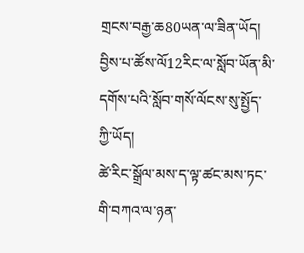གྲངས་བརྒྱ་ཆ80ཡན་ལ་ཟིན་ཡོད། བྱིས་པ་ཚོས་ལོ12རིང་ལ་སློབ་ཡོན་མི་དགོས་པའི་སློབ་གསོ་ལོངས་སུ་སྤྱོད་ཀྱི་ཡོད།
ཚེ་རིང་སྒྲོལ་མས་ད་ལྟ་ཚང་མས་ཏང་གི་བཀའ་ལ་ཉན་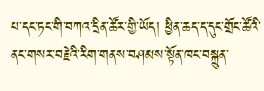པ་དང་ཏང་གི་བཀའ་དྲིན་ཚོར་གྱི་ཡོད། ཕྱིན་ཆད་ད་དུང་གྲོང་ཚོའི་ནང་གསར་བརྗེའི་རིག་གནས་བཤམས་སྟོན་ཁང་བསྐྲུན་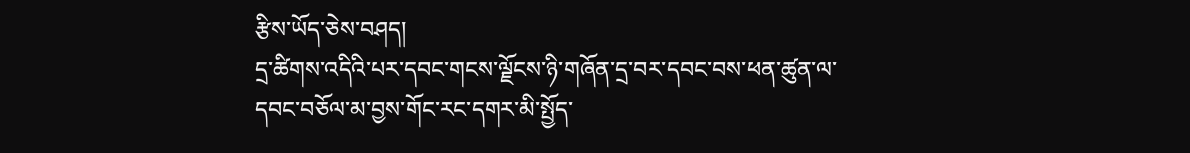རྩིས་ཡོད་ཅེས་བཤད།
དྲ་ཚིགས་འདིའི་པར་དབང་གངས་ལྗོངས་ཉི་གཞོན་དྲ་བར་དབང་བས་ཕན་ཚུན་ལ་དབང་བཅོལ་མ་བྱས་གོང་རང་དགར་མི་སྤྱོད་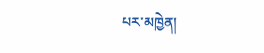པར་མཁྱེན།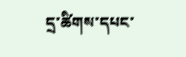དྲ་ཚིགས་དཔང་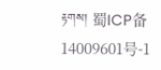རྟགས། 蜀ICP备14009601号-1